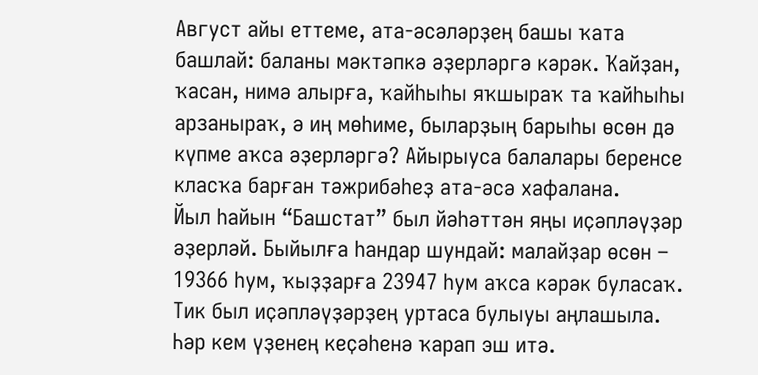Август айы еттеме, ата-әсәләрҙең башы ҡата башлай: баланы мәктәпкә әҙерләргә кәрәк. Ҡайҙан, ҡасан, нимә алырға, ҡайһыһы яҡшыраҡ та ҡайһыһы арзаныраҡ, ә иң мөһиме, быларҙың барыһы өсөн дә күпме аҡса әҙерләргә? Айырыуса балалары беренсе класҡа барған тәжрибәһеҙ ата-әсә хафалана.
Йыл һайын “Башстат” был йәһәттән яңы иҫәпләүҙәр әҙерләй. Быйылға һандар шундай: малайҙар өсөн – 19366 һум, ҡыҙҙарға 23947 һум аҡса кәрәк буласаҡ. Тик был иҫәпләүҙәрҙең уртаса булыуы аңлашыла. Һәр кем үҙенең кеҫәһенә ҡарап эш итә.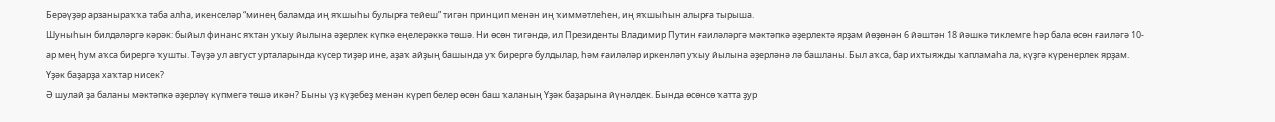Берәүҙәр арзаныраҡҡа таба алһа, икенселәр “минең баламда иң яҡшыһы булырға тейеш” тигән принцип менән иң ҡиммәтлеһен, иң яҡшыһын алырға тырыша.
Шуныһын билдәләргә кәрәк: быйыл финанс яҡтан уҡыу йылына әҙерлек күпкә еңелерәккә төшә. Ни өсөн тигәндә, ил Президенты Владимир Путин ғаиләләргә мәктәпкә әҙерлектә ярҙам йөҙөнән 6 йәштән 18 йәшкә тиклемге һәр бала өсөн ғаиләгә 10-ар мең һум аҡса бирергә ҡушты. Тәүҙә ул август урталарында күсер тиҙәр ине, аҙаҡ айҙың башында уҡ бирергә булдылар, һәм ғаиләләр иркенләп уҡыу йылына әҙерләнә лә башланы. Был аҡса, бар ихтыяжды ҡапламаһа ла, күҙгә күренерлек ярҙам.
Үҙәк баҙарҙа хаҡтар нисек?
Ә шулай ҙа баланы мәктәпкә әҙерләү күпмегә төшә икән? Быны үҙ күҙебеҙ менән күреп белер өсөн баш ҡаланың Үҙәк баҙарына йүнәлдек. Бында өсөнсө ҡатта ҙур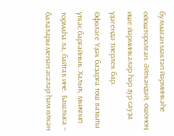булмаған мәктәп йәрминкәһе ойошторолған. Әйткәндәй, ошоноң ише йәрминкәләр һәр ҙур сауҙа үҙәгендә тиерлек бар.
Өфөләге Үҙәк баҙарға төш ваҡыты үткәс барғайныҡ. Халыҡ, мыжғып тормаһа ла, байтаҡ ине. Башлыса – балалары менән әсәләр һәм өлкән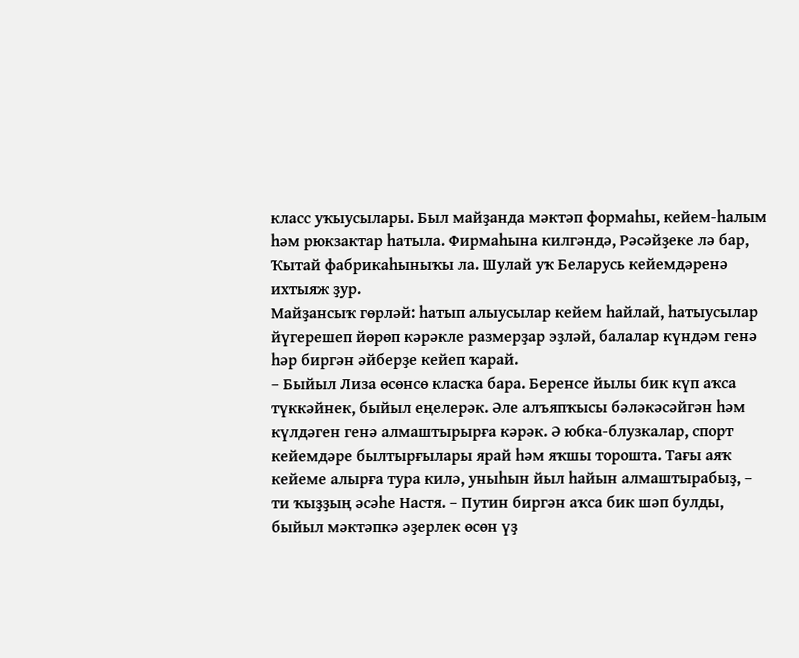класс уҡыусылары. Был майҙанда мәктәп формаһы, кейем-һалым һәм рюкзактар һатыла. Фирмаһына килгәндә, Рәсәйҙеке лә бар, Ҡытай фабрикаһыныҡы ла. Шулай уҡ Беларусь кейемдәренә ихтыяж ҙур.
Майҙансыҡ гөрләй: һатып алыусылар кейем һайлай, һатыусылар йүгерешеп йөрөп кәрәкле размерҙар эҙләй, балалар күндәм генә һәр биргән әйберҙе кейеп ҡарай.
– Быйыл Лиза өсөнсө класҡа бара. Беренсе йылы бик күп аҡса түккәйнек, быйыл еңелерәк. Әле алъяпҡысы бәләкәсәйгән һәм күлдәген генә алмаштырырға кәрәк. Ә юбка-блузкалар, спорт кейемдәре былтырғылары ярай һәм яҡшы торошта. Тағы аяҡ кейеме алырға тура килә, уныһын йыл һайын алмаштырабыҙ, – ти ҡыҙҙың әсәһе Настя. – Путин биргән аҡса бик шәп булды, быйыл мәктәпкә әҙерлек өсөн үҙ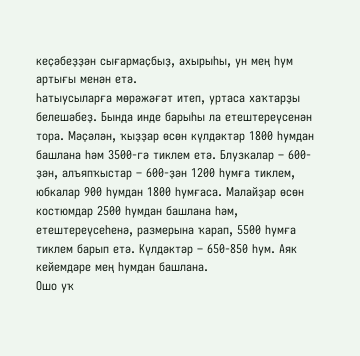кеҫәбеҙҙән сығармаҫбыҙ, ахырыһы, ун мең һум артығы менән етә.
Һатыусыларға мөрәжәғәт итеп, уртаса хаҡтарҙы белешәбеҙ. Бында инде барыһы ла етештереүсенән тора. Мәҫәлән, ҡыҙҙар өсөн күлдәктәр 1800 һумдан башлана һәм 3500-гә тиклем етә. Блузкалар – 600-ҙән, алъяпҡыстар – 600-ҙән 1200 һумға тиклем, юбкалар 900 һумдан 1800 һумғаса. Малайҙар өсөн костюмдар 2500 һумдан башлана һәм, етештереүсеһенә, размерына ҡарап, 5500 һумға тиклем барып етә. Күлдәктәр – 650-850 һум. Аяк кейемдәре мең һумдан башлана.
Ошо уҡ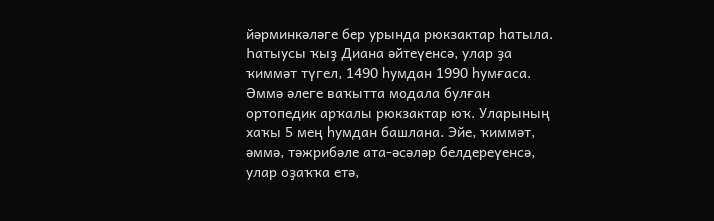йәрминкәләге бер урында рюкзактар һатыла. Һатыусы ҡыҙ Диана әйтеүенсә, улар ҙа ҡиммәт түгел, 1490 һумдан 1990 һумғаса. Әммә әлеге ваҡытта модала булған ортопедик арҡалы рюкзактар юҡ. Уларының хаҡы 5 мең һумдан башлана. Эйе, ҡиммәт, әммә, тәжрибәле ата-әсәләр белдереүенсә, улар оҙаҡҡа етә,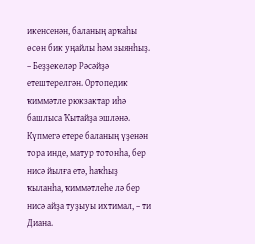икенсенән, баланың арҡаһы өсөн бик уңайлы һәм зыянһыҙ.
– Беҙҙекеләр Рәсәйҙә етештерелгән. Ортопедик ҡиммәтле рюкзактар иһә башлыса Ҡытайҙа эшләнә. Күпмегә етере баланың үҙенән тора инде, матур тотонһа, бер нисә йылға етә, һаҡһыҙ ҡыланһа, ҡиммәтлеһе лә бер нисә айҙа туҙыуы ихтимал, – ти Диана.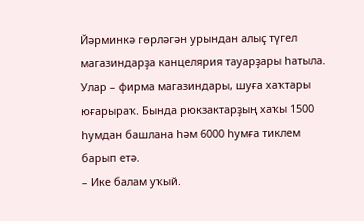Йәрминкә гөрләгән урындан алыҫ түгел магазиндарҙа канцелярия тауарҙары һатыла. Улар – фирма магазиндары, шуға хаҡтары юғарыраҡ. Бында рюкзактарҙың хаҡы 1500 һумдан башлана һәм 6000 һумға тиклем барып етә.
– Ике балам уҡый.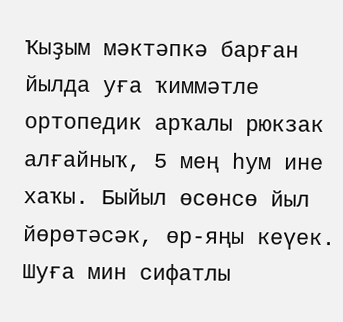Ҡыҙым мәктәпкә барған йылда уға ҡиммәтле ортопедик арҡалы рюкзак алғайныҡ, 5 мең һум ине хаҡы. Быйыл өсөнсө йыл йөрөтәсәк, өр-яңы кеүек. Шуға мин сифатлы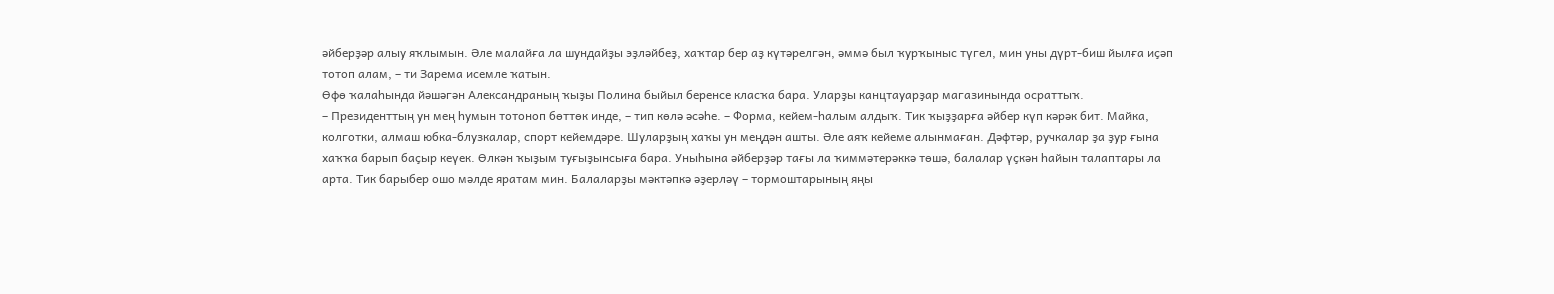әйберҙәр алыу яҡлымын. Әле малайға ла шундайҙы эҙләйбеҙ, хаҡтар бер аҙ күтәрелгән, әммә был ҡурҡыныс түгел, мин уны дүрт-биш йылға иҫәп тотоп алам, – ти Зарема исемле ҡатын.
Өфө ҡалаһында йәшәгән Александраның ҡыҙы Полина быйыл беренсе класҡа бара. Уларҙы канцтауарҙар магазинында осраттыҡ.
– Президенттың ун мең һумын тотоноп бөттөк инде, – тип көлә әсәһе. – Форма, кейем-һалым алдыҡ. Тик ҡыҙҙарға әйбер күп кәрәк бит. Майка, колготки, алмаш юбка-блузкалар, спорт кейемдәре. Шуларҙың хаҡы ун меңдән ашты. Әле аяҡ кейеме алынмаған. Дәфтәр, ручкалар ҙа ҙур ғына хаҡҡа барып баҫыр кеүек. Өлкән ҡыҙым туғыҙынсыға бара. Уныһына әйберҙәр тағы ла ҡиммәтерәккә төшә, балалар үҫкән һайын талаптары ла арта. Тик барыбер ошо мәлде яратам мин. Балаларҙы мәктәпкә әҙерләү – тормоштарының яңы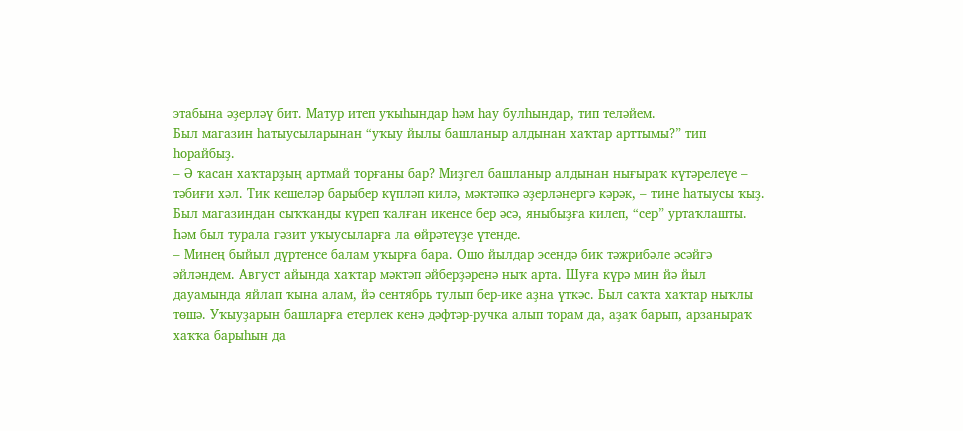этабына әҙерләү бит. Матур итеп уҡыһындар һәм һау булһындар, тип теләйем.
Был магазин һатыусыларынан “уҡыу йылы башланыр алдынан хаҡтар арттымы?” тип һорайбыҙ.
– Ә ҡасан хаҡтарҙың артмай торғаны бар? Миҙгел башланыр алдынан нығыраҡ күтәрелеүе – тәбиғи хәл. Тик кешеләр барыбер күпләп килә, мәктәпкә әҙерләнергә кәрәк, – тине һатыусы ҡыҙ.
Был магазиндан сыҡҡанды күреп ҡалған икенсе бер әсә, яныбыҙға килеп, “сер” уртаҡлашты. Һәм был турала гәзит уҡыусыларға ла өйрәтеүҙе үтенде.
– Минең быйыл дүртенсе балам уҡырға бара. Ошо йылдар эсендә бик тәжрибәле әсәйгә әйләндем. Август айында хаҡтар мәктәп әйберҙәренә ныҡ арта. Шуға күрә мин йә йыл дауамында яйлап ҡына алам, йә сентябрь тулып бер-ике аҙна үткәс. Был саҡта хаҡтар ныҡлы төшә. Уҡыуҙарын башларға етерлек кенә дәфтәр-ручка алып торам да, аҙаҡ барып, арзаныраҡ хаҡҡа барыһын да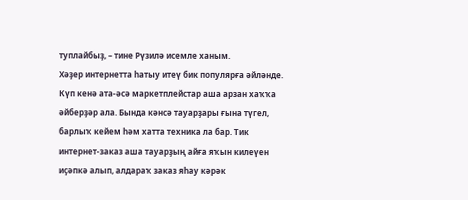туплайбыҙ, – тине Рүзилә исемле ханым.
Хәҙер интернетта һатыу итеү бик популярға әйләнде. Күп кенә ата-әсә маркетплейстар аша арзан хаҡҡа әйберҙәр ала. Бында кәнсә тауарҙары ғына түгел, барлыҡ кейем һәм хатта техника ла бар. Тик интернет-заказ аша тауарҙың айға яҡын килеүен иҫәпкә алып, алдараҡ заказ яһау кәрәк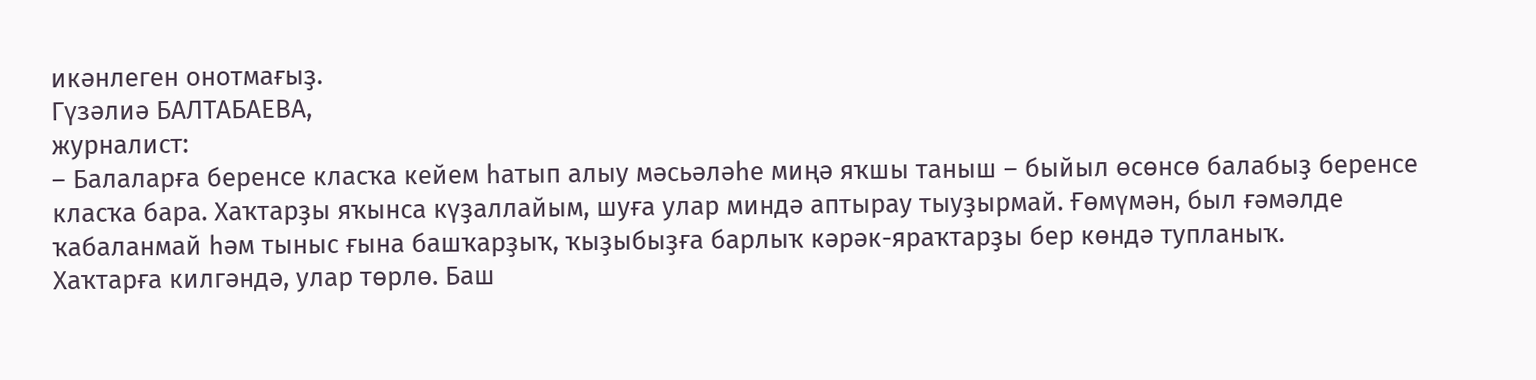икәнлеген онотмағыҙ.
Гүзәлиә БАЛТАБАЕВА,
журналист:
– Балаларға беренсе класҡа кейем һатып алыу мәсьәләһе миңә яҡшы таныш – быйыл өсөнсө балабыҙ беренсе класҡа бара. Хаҡтарҙы яҡынса күҙаллайым, шуға улар миндә аптырау тыуҙырмай. Ғөмүмән, был ғәмәлде ҡабаланмай һәм тыныс ғына башҡарҙыҡ, ҡыҙыбыҙға барлыҡ кәрәк-яраҡтарҙы бер көндә тупланыҡ.
Хаҡтарға килгәндә, улар төрлө. Баш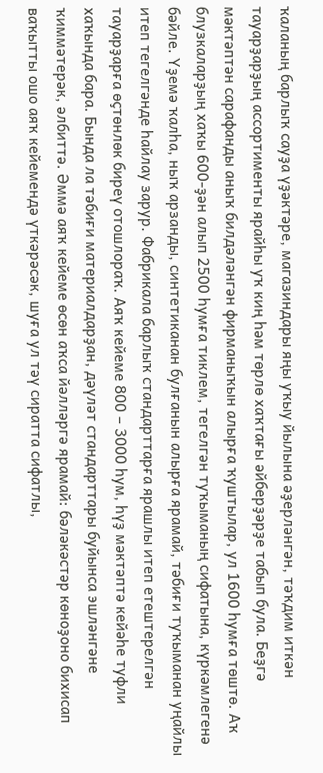ҡаланың барлыҡ сауҙа үҙәктәре, магазиндары яңы уҡыу йылына әҙерләнгән, тәҡдим иткән тауарҙарҙың ассортименты ярайһы уҡ киң һәм төрлө хаҡтағы әйберҙәрҙе табып була. Беҙгә мәктәптән сарафанды аныҡ билдәләнгән фирманыҡын алырға ҡуштылар, ул 1600 һумға төштө. Аҡ блузкаларҙың хаҡы 600-ҙән алып 2500 һумға тиклем, тегелгән туҡыманың сифатына, күркәмлегенә бәйле. Үҙемә ҡалһа, ныҡ арзанды, синтетиканан булғанын алырға ярамай, тәбиғи туҡыманан уңайлы итеп тегелгәнде һайлау зарур. Фабрикала барлыҡ стандарттарға ярашлы итеп етештерелгән тауарҙарға өҫтөнлөк биреү отошлораҡ. Аяҡ кейеме 800 – 3000 һум, һүҙ мәктәптә кейәһе туфли хаҡында бара. Бында ла тәбиғи материалдарҙан, дәүләт стандарттары буйынса эшләнгәне ҡиммәтерәк, әлбиттә. Әммә аяҡ кейеме өсөн аҡса йәлләргә ярамай: бәләкәстәр көноҙоно бихисап ваҡытты ошо аяҡ кейемендә үткәрәсәк, шуға ул тәү сиратта сифатлы,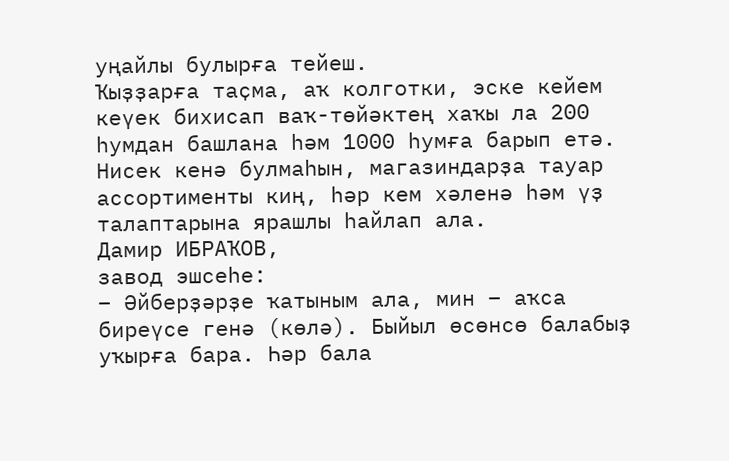уңайлы булырға тейеш.
Ҡыҙҙарға таҫма, аҡ колготки, эске кейем кеүек бихисап ваҡ-төйәктең хаҡы ла 200 һумдан башлана һәм 1000 һумға барып етә. Нисек кенә булмаһын, магазиндарҙа тауар ассортименты киң, һәр кем хәленә һәм үҙ талаптарына ярашлы һайлап ала.
Дамир ИБРАҠОВ,
завод эшсеһе:
– Әйберҙәрҙе ҡатыным ала, мин – аҡса биреүсе генә (көлә). Быйыл өсөнсө балабыҙ уҡырға бара. Һәр бала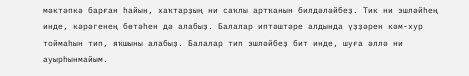мәктәпкә барған һайын, хаҡтарҙың ни саҡлы артҡанын билдәләйбеҙ. Тик ни эшләйһең инде, кәрәгенең бөтәһен дә алабыҙ. Балалар иптәштәре алдында үҙҙәрен кәм-хур тоймаһын тип, яҡшыны алабыҙ. Балалар тип эшләйбеҙ бит инде, шуға әллә ни ауырһынмайым.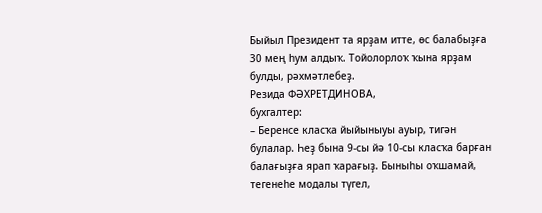Быйыл Президент та ярҙам итте, өс балабыҙға 30 мең һум алдыҡ. Тойолорлоҡ ҡына ярҙам булды, рәхмәтлебеҙ.
Резида ФӘХРЕТДИНОВА,
бухгалтер:
– Беренсе класҡа йыйыныуы ауыр, тигән булалар. Һеҙ бына 9-сы йә 10-сы класҡа барған балағыҙға ярап ҡарағыҙ. Быныһы оҡшамай, тегенеһе модалы түгел,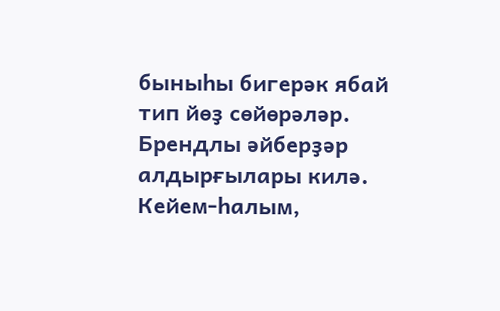быныһы бигерәк ябай тип йөҙ сөйөрәләр. Брендлы әйберҙәр алдырғылары килә. Кейем-һалым,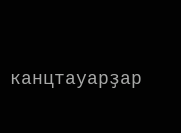канцтауарҙар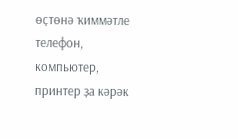өҫтөнә ҡиммәтле телефон, компьютер, принтер ҙа кәрәк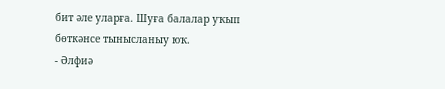бит әле уларға. Шуға балалар уҡып бөткәнсе тынысланыу юҡ.
- Әлфиә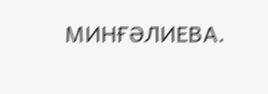МИНҒӘЛИЕВА.